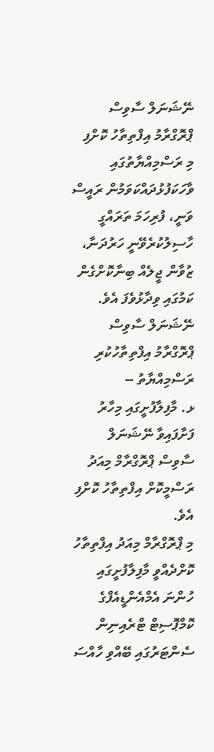ނޭޝަނަލް ސާވިސް ޕްރޮގްރާމު އިފްތިތާހު ކޮށްފި
މި ރަސްމިއްޔާތުގައި ވާހަކަފުޅުދައްކަވަމުން ރައީސް ވަނީ، ފުރިހަމަ ތަރައްގީ ހާސިލުކުރެވޭނީ ހަރުދަނާ، ޒުވާން ޖީލެއް ބިނާކޮށްގެން ކަމުގައި ވިދާޅުވެފަ އެވެ.
ނޭޝަނަލް ސާވިސް ޕްރޮގްރާމު އިފްތިތާހުކުރި ރަސްމިއްޔާތު --
ޅ. މާފިލާފުށީގައި މިހާރު ފަށާފައިވާ ނޭޝަނަލް ސާވިސް ޕްރޮގްރާމް މިއަދު ރަސްމީކޮށް އިފްތިތާހު ކޮށްފި އެވެ.
މި ޕްރޮގްރާމް މިއަދު އިފްތިތާހު ކޮށްދެއްވީ މާފިލާފުށީގައި ހުންނަ އެމްއެންޑީއެފްގެ ކޮމްޕޮސިޓް ޓްރެއިނިން ސެންޓަރުގައި ބޭއްވި ހާއްސަ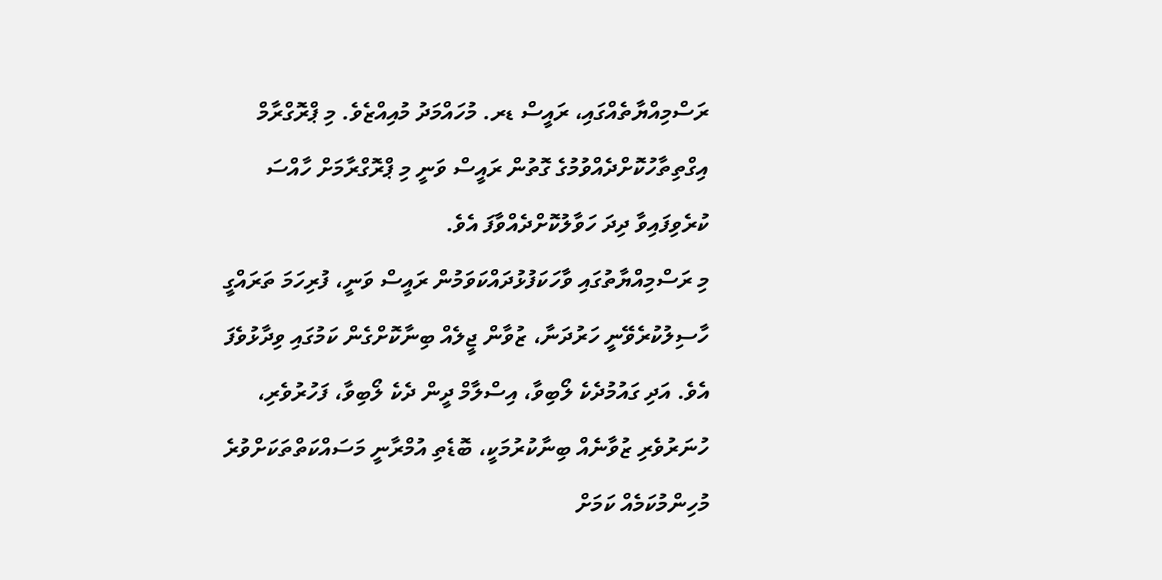ރަސްމިއްޔާތެއްގައި، ރައީސް ޑރ. މުހައްމަދު މުއިއްޒެވެ. މި ޕްރޮގްރާމް އިގްތިތާހުކޮށްދެއްވުމުގެ ގޮތުން ރައީސް ވަނީ މި ޕްރޮގްރާމަށް ހާއްސަ ކުރެވިފައިވާ ދިދަ ހަވާލުކޮށްދެއްވާފަ އެވެ.
މި ރަސްމިއްޔާތުގައި ވާހަކަފުޅުދައްކަވަމުން ރައީސް ވަނީ، ފުރިހަމަ ތަރައްގީ ހާސިލުކުރެވޭނީ ހަރުދަނާ، ޒުވާން ޖީލެއް ބިނާކޮށްގެން ކަމުގައި ވިދާޅުވެފަ އެވެ. އަދި ގައުމުދެކެ ލޯބިވާ، އިސްލާމް ދީން ދެކެ ލޯބިވާ، ފަހުރުވެރި، ހުނަރުވެރި ޒުވާނެއް ބިނާކުރުމަކީ، ބޮޑެތި އުމްރާނީ މަސައްކަތްތަކަށްވުރެ މުހިންމުކަމެއް ކަމަށް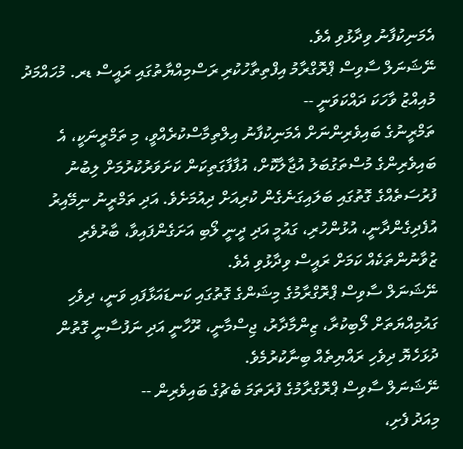އެމަނިކުފާނު ވިދާޅުވި އެވެ.
ނޭޝަނަލް ސާވިސް ޕްރޮގްރާމު އިފްތިތާހުކުރި ރަސްމިއްޔާތުގައި ރައީސް ޑރ. މުހައްމަދު މުއިއްޒު ވާހަކަ ދައްކަވަނީ --
ތަމްރީނުގެ ބައިވެރިންނަށް އެމަނިކުފާނު އިލްތިމާސްކުރެއްވީ، މި ތަމްރީނަކީ، އެ ބައިވެރިންގެ މުސްތަގުބަލު އުޖާލާކޮށް، އުފާފާގަތިކަން ކަށަވަރުކުރުމަށް ލިބުނު ފުރުސަތެއްގެ ގޮތުގައި ބަލައިގަނެގެން ކުރިއަށް ދިއުމަށެވެ. އަދި ތަމްރީނު ނިމޭއިރު އުފެދިގެންދާނީ، އުޅުންހުރި، ގައުމީ އަދި ދީނީ ލޯބި އަށަގެންފައިވާ، ބާރުވެރި ޒުވާނުންތަކެއް ކަމަށް ރައީސް ވިދާޅުވި އެވެ.
ނޭޝަނަލް ސާވިސް ޕްރޮގްރާމުގެ މިޝަންގެ ގޮތުގައި ކަނޑައަޅާފައި ވަނީ، ދިވެހި ގައުމިއްޔަތަށް ލޯބިކުރާ، ޒިންމާދާރު، ޖިސްމާނީ، ރޫހާނީ އަދި ނަފުސާނީ ގޮތުން ދުޅަހެޔޮ ދިވެހި ރައްޔިތެއް ބިނާކުރުމެވެ.
ނޭޝަނަލް ސާވިސް ޕްރޮގްރާމުގެ ފުރަތަމަ ބެޗުގެ ބައިވެރިން --
މިއަދު ފެށި،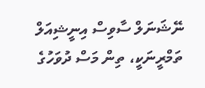ނޭޝަނަލް ސާވިސް އިނީޝިއަލް ތަމްރީނަކީ، ތިން މަސް ދުވަހުގެ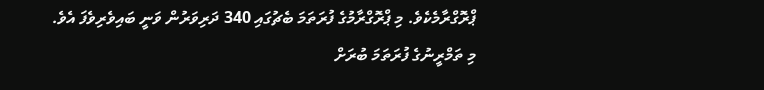ޕްރޮގްރާމެކެވެ. މި ޕްރޮގްރާމުގެ ފުރަތަމަ ބެޗުގައި 340 ދަރިވަރުން ވަނީ ބައިވެރިވެފަ އެވެ.
މި ތަމްރީނުގެ ފުރަތަމަ ބުރަށް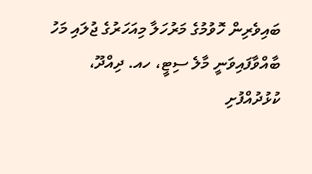ބައިވެރިން ހޮވުމުގެ މަރުހަލާ މިއަހަރުގެ ޖުލައި މަހު ބާއްވާފައިވަނީ މާލެ ސިޓީ، ހއ. ދިއްދޫ، ކުޅުދުއްފުށި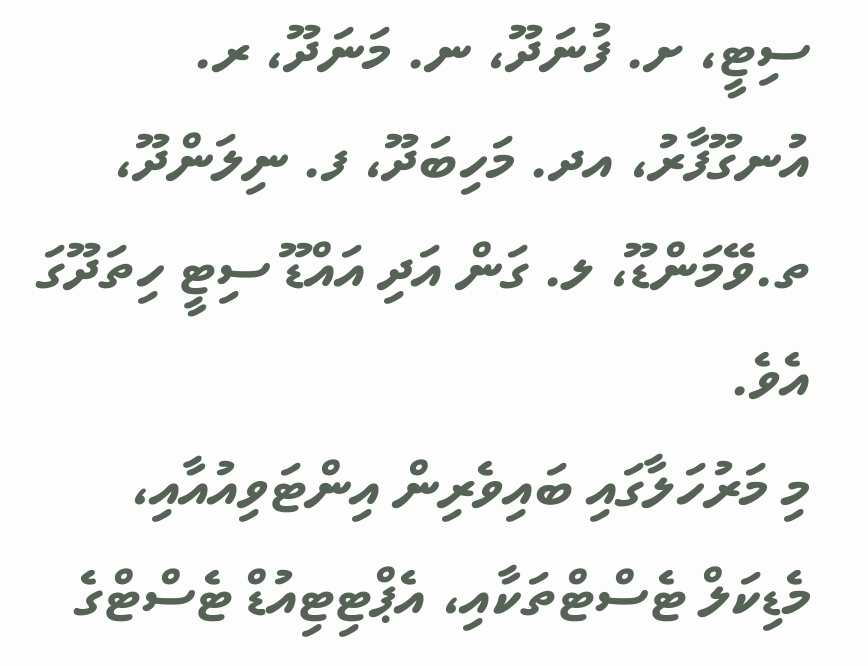ސިޓީ، ށ. ފުނަދޫ، ނ. މަނަދޫ، ރ. އުނގޫފާރު، އދ. މަހިބަދޫ، ފ. ނިލަންދޫ، ތ.ވޭމަންޑޫ، ލ. ގަން އަދި އައްޑޫ ސިޓީ ހިތަދޫގަ އެވެ.
މި މަރުހަލާގައި ބައިވެރިން އިންޓަވިއުއާއި، މެޑިކަލް ޓެސްޓްތަކާއި، އެޕްޓިޓިއުޑް ޓެސްޓްގެ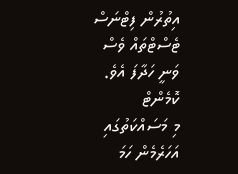އިތުރުން ފިޓްނަސް ޓެސްޓްތައް ވެސް ވަނީ ހަދާފަ އެވެ.
ކޮމެންޓް
މި މަސައްކަތުގައި އަހަރެމެން ހަމަ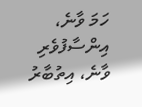ހަމަ ވާނެ، އިންސާފުވެރި ވާނެ، އިތުބާރު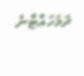ދަމަހައްޓާނެ